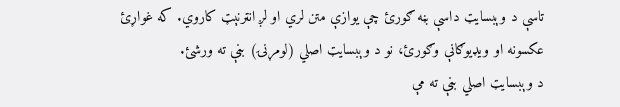تاسې د وېبسایټ داسې بڼه ګورئ چې یوازې متن لري او لږ انټرنېټ کاروي. که غواړئ عکسونه او ویډیوګانې وګورئ، نو د وېبسایټ اصلي (لومړنۍ) بڼې ته ورشئ.
د وېبسایټ اصلي بڼې ته مې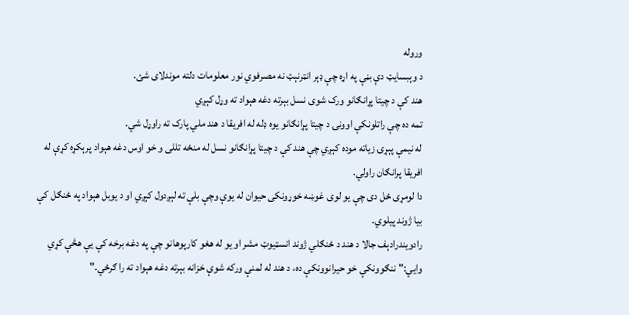وروله
د وېبسایټ دې بڼې په اړه چې ډېر انټرنېټ نه مصرفوي نور معلومات دلته موندلای شئ.
هند کې د چیتا پړانګانو ورک شوی نسل بېرته دغه هېواد ته وړل کېږي
تمه ده چې راتلونکې اوونۍ د چیتا پړانګانو یوه ډله له افریقا د هند ملي پارک ته راوړل شي.
له نیمې پېړۍ زیاته موده کېږي چې هند کې د چيتا پړانګانو نسل له منځه تللی و خو اوس دغه هېواد پرېکړه کړې له افریقا پرانګان راولي.
دا لومړی ځل دی چې یو لوی غوښه خوړونکی حیوان له یوې وچې بلې ته لېږدول کېږي او د یوبل هېواد په ځنګل کې بیا ژوند پیلوي.
رادویندرادېف جالا د هند د ځنګلي ژوند انسټیوټ مشر او یو له هغو کارپوهانو چې په دغه برخه کې یې هڅې کړي وايي:" ننګوونکې خو حیرانوونکې ده، د هند له لمنې ورکه شوې خزانه بېرته دغه هېواد ته را ګرځي."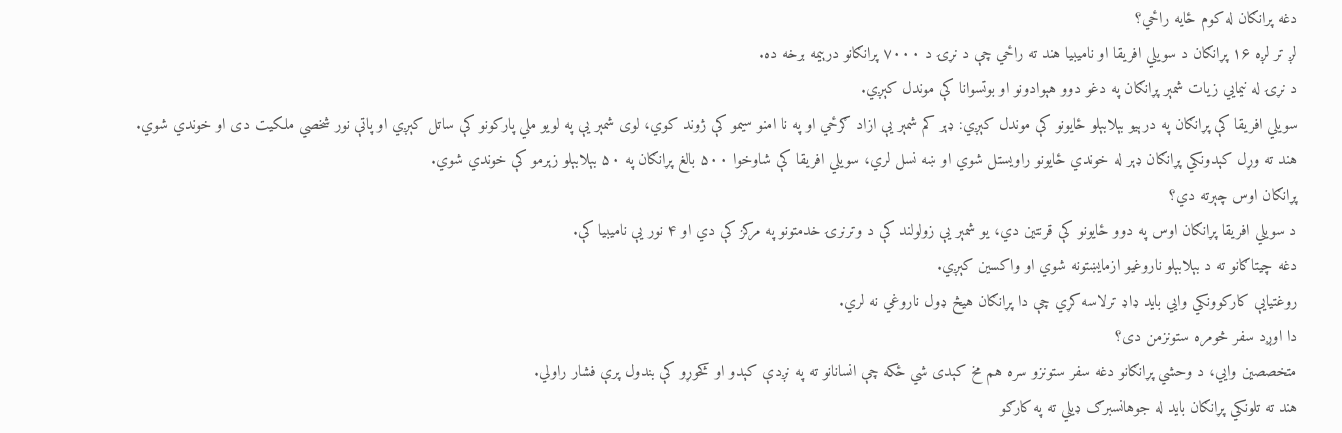دغه پرانګان له کوم ځایه راځي؟
لږ تر لږه ۱۶ پړانګان د سویلي افریقا او نامیبیا هند ته راځي چې د نړۍ د ۷۰۰۰ پرانګانو درېیمه برخه ده.
د نړۍ له نیمايي زیات شمېر پړانګان په دغو دوو هېوادونو او بوتسوانا کې موندل کېږي.
سویلي افریقا کې پړانګان په درېيو بېلابېلو ځایونو کې موندل کېږي: ډېر کم شمېر یې ازاد ګرځي او په نا امنو سیمو کې ژوند کوي، لوی شمېر یې په لویو ملي پارکونو کې ساتل کېږي او پاتې نور شخصي ملکیت دی او خوندي شوي.
هند ته وړل کېدونکي پړانګان ډېر له خوندي ځایونو راویستل شوي او ښه نسل لري، سویلي افریقا کې شاوخوا ۵۰۰ بالغ پړانګان په ۵۰ بېلابېلو زېرمو کې خوندي شوي.
پړانګان اوس چېرته دي؟
د سویلي افریقا پړانګان اوس په دوو ځایونو کې قرنتین دي، یو شمېر یې زولولند کې د وترنرۍ خدمتونو په مرکز کې دي او ۴ نور یې نامیبیا کې.
دغه چیتاګانو ته د بېلابېلو ناروغیو ازمایښتونه شوي او واکسین کېږي.
روغتیایې کارکوونکي وايي باید ډاډ ترلاسه کړي چې دا پړانګان هیڅ ډول ناروغي نه لري.
دا اوږد سفر څومره ستونزمن دی؟
متخصصین وايي، د وحشي پړانګانو دغه سفر ستونزو سره هم مخ کېدی شي ځکه چې انسانانو ته په نږدې کېدو او کڅوړو کې بندول پرې فشار راولي.
هند ته تلونکي پړانګان باید له جوهانسبرګ ډیلي ته په کارګو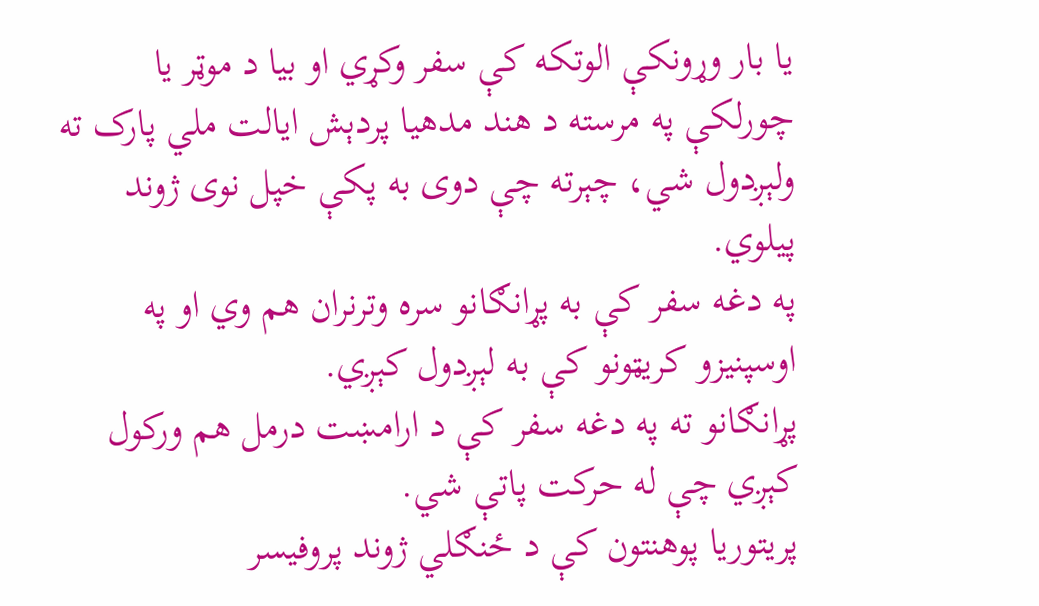یا بار وړونکې الوتکه کې سفر وکړي او بیا د موټر یا چورلکې په مرسته د هند مدهیا پردېش ایالت ملي پارک ته ولېږدول شي، چېرته چې دوی به پکې خپل نوی ژوند پیلوي.
په دغه سفر کې به پړانګانو سره وترنران هم وي او په اوسپنیزو کریټونو کې به لېږدول کېږي.
پړانګانو ته په دغه سفر کې د ارامښت درمل هم ورکول کېږي چې له حرکت پاتې شي.
پریتوریا پوهنتون کې د ځنګلي ژوند پروفیسر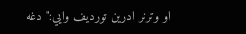او وترنر ادرین توردیف وايي:" دغه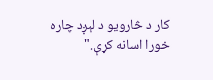کار د څارویو د لېږد چاره خورا اسانه کړې."